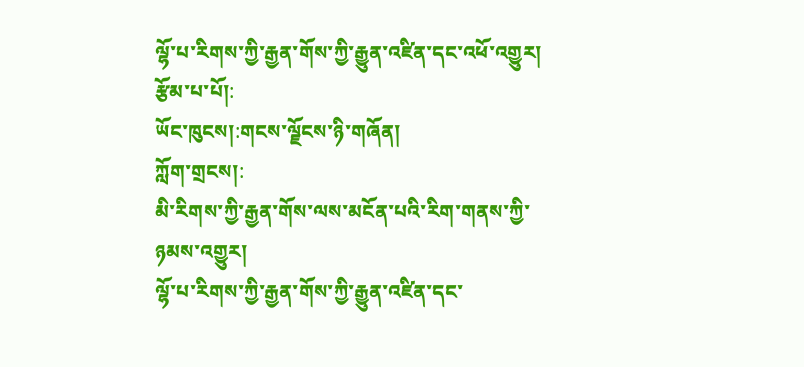ལྷོ་པ་རིགས་ཀྱི་རྒྱན་གོས་ཀྱི་རྒྱུན་འཛིན་དང་འཕོ་འགྱུར།
རྩོམ་པ་པོ།:
ཡོང་ཁུངས།:གངས་ལྗོངས་ཉི་གཞོན།
ཀློག་གྲངས།:
མི་རིགས་ཀྱི་རྒྱན་གོས་ལས་མངོན་པའི་རིག་གནས་ཀྱི་ཉམས་འགྱུར།
ལྷོ་པ་རིགས་ཀྱི་རྒྱན་གོས་ཀྱི་རྒྱུན་འཛིན་དང་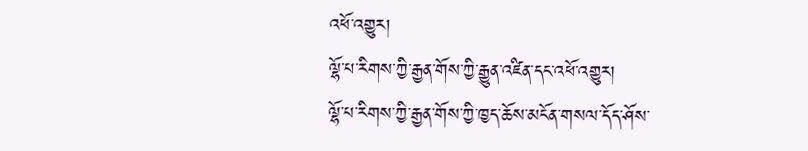འཕོ་འགྱུར།
ལྷོ་པ་རིགས་ཀྱི་རྒྱན་གོས་ཀྱི་རྒྱུན་འཛིན་དང་འཕོ་འགྱུར།
ལྷོ་པ་རིགས་ཀྱི་རྒྱན་གོས་ཀྱི་ཁྱད་ཆོས་མངོན་གསལ་དོད་ཤོས་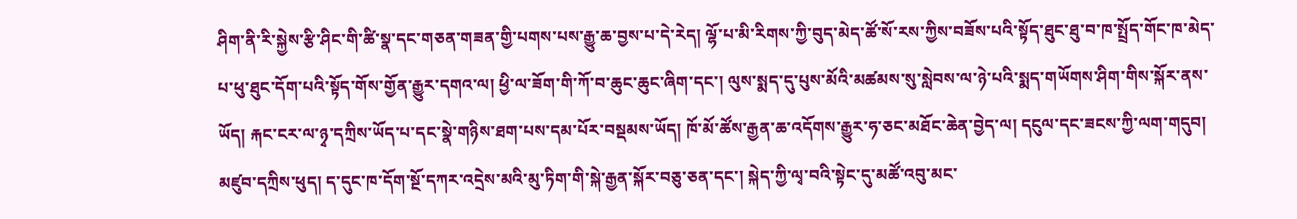ཤིག་ནི་རི་སྐྱེས་རྩི་ཤིང་གི་ཚི་སྣ་དང་གཅན་གཟན་གྱི་པགས་པས་རྒྱུ་ཆ་བྱས་པ་དེ་རེད། ལྷོ་པ་མི་རིགས་ཀྱི་བུད་མེད་ཚོ་སོ་རས་ཀྱིས་བཟོས་པའི་སྟོད་ཐུང་ཐུ་བ་ཁ་སྤྲོད་གོང་ཁ་མེད་པ་ཕུ་ཐུང་དོག་པའི་སྟོད་གོས་གྱོན་རྒྱུར་དགའ་ལ། ཕྱི་ལ་ཟོག་གི་ཀོ་བ་ཆུང་ཆུང་ཞིག་དང་། ལུས་སྨད་དུ་པུས་མོའི་མཚམས་སུ་སླེབས་ལ་ཉེ་པའི་སྨད་གཡོགས་ཤིག་གིས་སྐོར་ནས་ཡོད། རྐང་ངར་ལ་ཉྭ་དཀྲིས་ཡོད་པ་དང་སྣེ་གཉིས་ཐག་པས་དམ་པོར་བསྡམས་ཡོད། ཁོ་མོ་ཚོས་རྒྱན་ཆ་འདོགས་རྒྱུར་ཧ་ཅང་མཐོང་ཆེན་བྱེད་ལ། དངུལ་དང་ཟངས་ཀྱི་ལག་གདུབ། མཛུབ་དཀྲིས་ཕུད། ད་དུང་ཁ་དོག་སྔོ་དཀར་འདྲེས་མའི་མུ་ཏིག་གི་སྐེ་རྒྱན་སྐོར་བཅུ་ཅན་དང་། སྐེད་ཀྱི་ལྭ་བའི་སྟེང་དུ་མཚོ་འབུ་མང་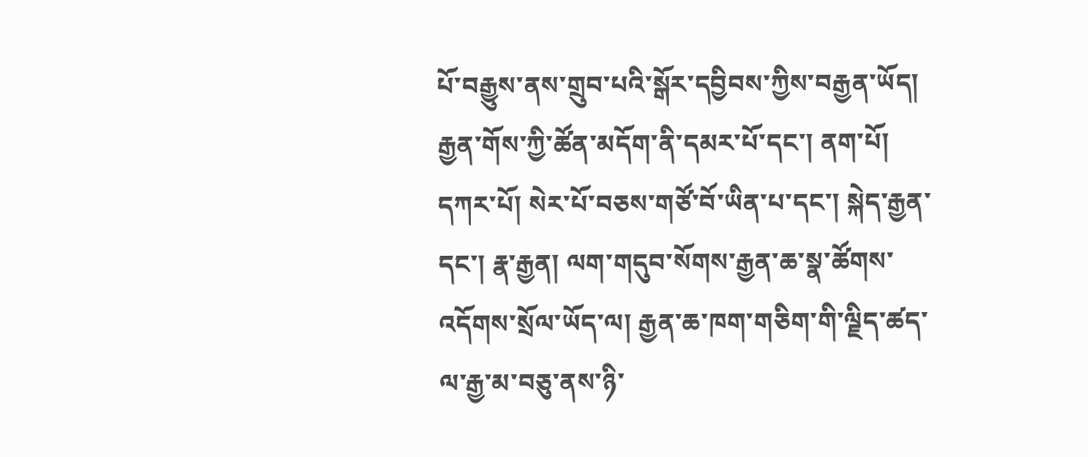པོ་བརྒྱུས་ནས་གྲུབ་པའི་སྒོར་དབྱིབས་ཀྱིས་བརྒྱན་ཡོད། རྒྱན་གོས་ཀྱི་ཚོན་མདོག་ནི་དམར་པོ་དང་། ནག་པོ། དཀར་པོ། སེར་པོ་བཅས་གཙོ་བོ་ཡིན་པ་དང་། སྐེད་རྒྱན་དང་། རྣ་རྒྱན། ལག་གདུབ་སོགས་རྒྱན་ཆ་སྣ་ཚོགས་འདོགས་སྲོལ་ཡོད་ལ། རྒྱན་ཆ་ཁག་གཅིག་གི་ལྗིད་ཚད་ལ་རྒྱ་མ་བཅུ་ནས་ཉི་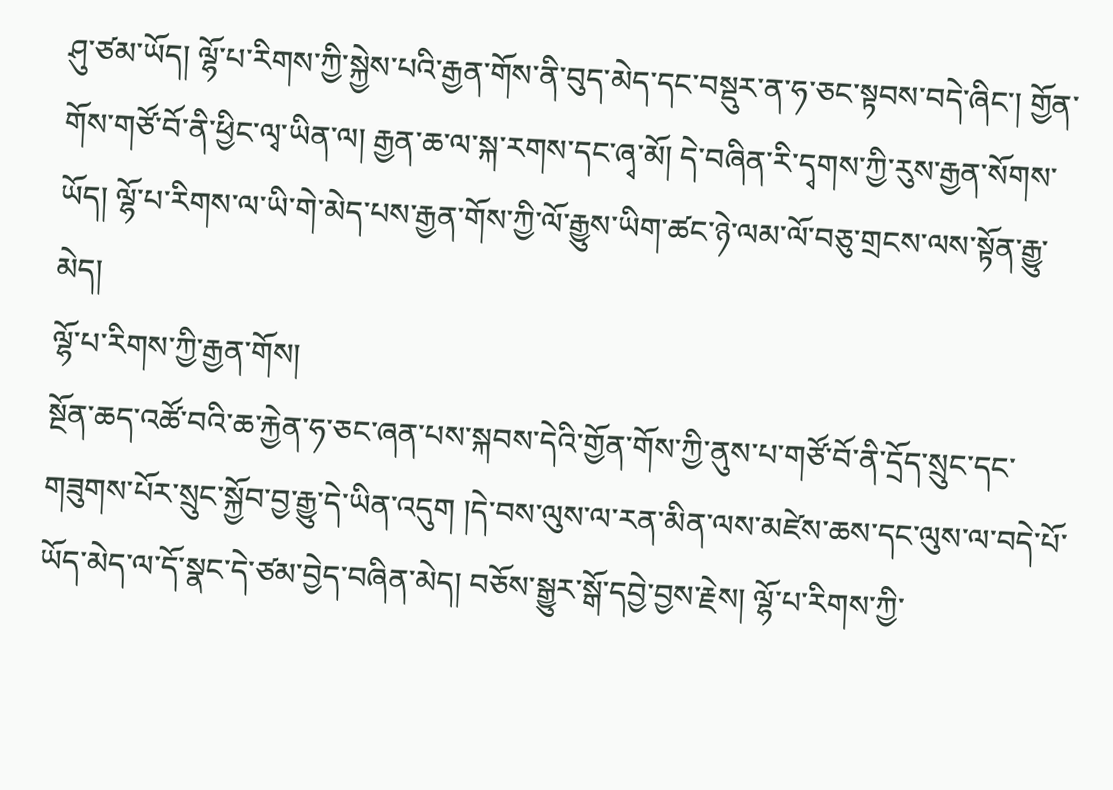ཤུ་ཙམ་ཡོད། ལྷོ་པ་རིགས་ཀྱི་སྐྱེས་པའི་རྒྱན་གོས་ནི་བུད་མེད་དང་བསྡུར་ན་ཧ་ཅང་སྟབས་བདེ་ཞིང་། གྱོན་གོས་གཙོ་བོ་ནི་ཕྱིང་ལྭ་ཡིན་ལ། རྒྱན་ཆ་ལ་སྐ་རགས་དང་ཞྭ་མོ། དེ་བཞིན་རི་དྭགས་ཀྱི་རུས་རྒྱན་སོགས་ཡོད། ལྷོ་པ་རིགས་ལ་ཡི་གེ་མེད་པས་རྒྱན་གོས་ཀྱི་ལོ་རྒྱུས་ཡིག་ཚང་ཉེ་ལམ་ལོ་བཅུ་གྲངས་ལས་སྟོན་རྒྱུ་མེད།
ལྷོ་པ་རིགས་ཀྱི་རྒྱན་གོས།
སྔོན་ཆད་འཚོ་བའི་ཆ་རྐྱེན་ཧ་ཅང་ཞན་པས་སྐབས་དེའི་གྱོན་གོས་ཀྱི་ནུས་པ་གཙོ་བོ་ནི་དྲོད་སྲུང་དང་གཟུགས་པོར་སྲུང་སྐྱོབ་བྱ་རྒྱུ་དེ་ཡིན་འདུག །དེ་བས་ལུས་ལ་རན་མིན་ལས་མཛེས་ཆས་དང་ལུས་ལ་བདེ་པོ་ཡོད་མེད་ལ་དོ་སྣང་དེ་ཙམ་བྱེད་བཞིན་མེད། བཅོས་སྒྱུར་སྒོ་དབྱེ་བྱས་རྗེས། ལྷོ་པ་རིགས་ཀྱི་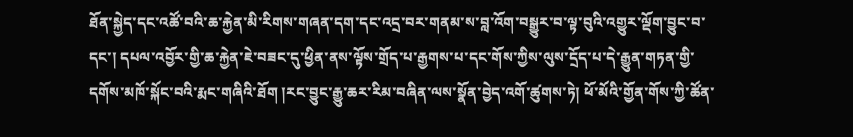ཐོན་སྐྱེད་དང་འཚོ་བའི་ཆ་རྐྱེན་མི་རིགས་གཞན་དག་དང་འདྲ་བར་གནམ་ས་བླ་འོག་བསྒྱུར་བ་ལྟ་བུའི་འགྱུར་ལྡོག་བྱུང་བ་དང་། དཔལ་འབྱོར་གྱི་ཆ་རྐྱེན་ཇེ་བཟང་དུ་ཕྱིན་ནས་ལྟོས་གྲོད་པ་རྒྱགས་པ་དང་གོས་ཀྱིས་ལུས་དྲོད་པ་དེ་རྒྱུན་གཏན་གྱི་དགོས་མཁོ་སྐོང་བའི་རྨང་གཞིའི་ཐོག །རང་བྱུང་རྒྱུ་ཆར་རིམ་བཞིན་ལས་སྣོན་བྱེད་འགོ་ཚུགས་ཏེ། ཕོ་མོའི་གྱོན་གོས་ཀྱི་ཚོན་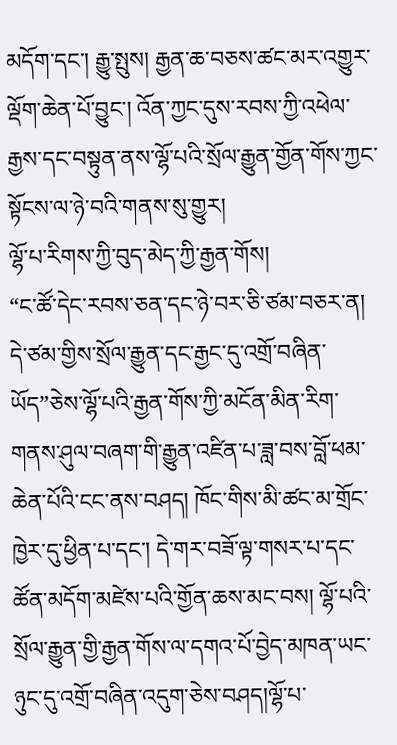མདོག་དང་། རྒྱུ་སྤུས། རྒྱན་ཆ་བཅས་ཚང་མར་འགྱུར་ལྡོག་ཆེན་པོ་བྱུང་། འོན་ཀྱང་དུས་རབས་ཀྱི་འཕེལ་རྒྱས་དང་བསྟུན་ནས་ལྷོ་པའི་སྲོལ་རྒྱུན་གྱོན་གོས་ཀྱང་སྟོངས་ལ་ཉེ་བའི་གནས་སུ་གྱུར།
ལྷོ་པ་རིགས་ཀྱི་བུད་མེད་ཀྱི་རྒྱན་གོས།
“ང་ཚོ་དེང་རབས་ཅན་དང་ཉེ་བར་ཅི་ཙམ་བཅར་ན། དེ་ཙམ་གྱིས་སྲོལ་རྒྱུན་དང་རྒྱང་དུ་འགྲོ་བཞིན་ཡོད”ཅེས་ལྷོ་པའི་རྒྱན་གོས་ཀྱི་མངོན་མིན་རིག་གནས་ཤུལ་བཞག་གི་རྒྱུན་འཛིན་པ་ཟླ་བས་བློ་ཕམ་ཆེན་པོའི་ངང་ནས་བཤད། ཁོང་གིས་མི་ཚང་མ་གྲོང་ཁྱེར་དུ་ཕྱིན་པ་དང་། དེ་གར་བཟོ་ལྟ་གསར་པ་དང་ཚོན་མདོག་མཛེས་པའི་གྱོན་ཆས་མང་བས། ལྷོ་པའི་སྲོལ་རྒྱུན་གྱི་རྒྱན་གོས་ལ་དགའ་པོ་བྱེད་མཁན་ཡང་ཉུང་དུ་འགྲོ་བཞིན་འདུག་ཅེས་བཤད།ལྷོ་པ་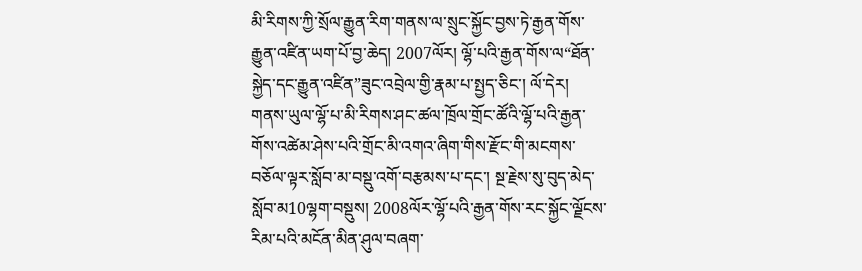མི་རིགས་ཀྱི་སྲོལ་རྒྱུན་རིག་གནས་ལ་སྲུང་སྐྱོང་བྱས་ཏེ་རྒྱན་གོས་རྒྱུན་འཛིན་ཡག་པོ་བྱ་ཆེད། 2007ལོར། ལྷོ་པའི་རྒྱན་གོས་ལ“ཐོན་སྐྱེད་དང་རྒྱུན་འཛིན”ཟུང་འབྲེལ་གྱི་རྣམ་པ་སྤྱད་ཅིང་། ལོ་དེར། གནས་ཡུལ་ལྷོ་པ་མི་རིགས་ཤང་ཚལ་ཁྲོལ་གྲོང་ཚོའི་ལྷོ་པའི་རྒྱན་གོས་འཚེམ་ཤེས་པའི་གྲོང་མི་འགའ་ཞིག་གིས་རྫོང་གི་མངགས་བཅོལ་ལྟར་སློབ་མ་བསྡུ་འགོ་བརྩམས་པ་དང་། སྔ་རྗེས་སུ་བུད་མེད་སློབ་མ10ལྷག་བསྡུས། 2008ལོར་ལྷོ་པའི་རྒྱན་གོས་རང་སྐྱོང་ལྗོངས་རིམ་པའི་མངོན་མིན་ཤུལ་བཞག་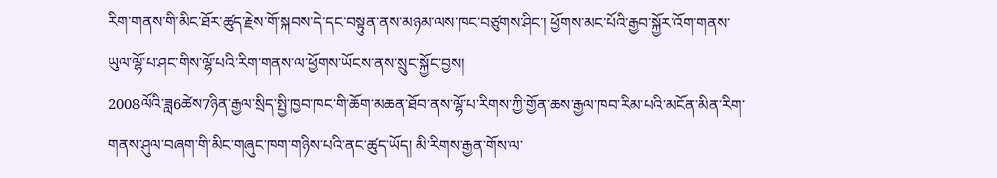རིག་གནས་གི་མིང་ཐོར་ཚུད་རྗེས་གོ་སྐབས་དེ་དང་བསྟུན་ནས་མཉམ་ལས་ཁང་བཙུགས་ཤིང་། ཕྱོགས་མང་པོའི་རྒྱབ་སྐྱོར་འོག་གནས་ཡུལ་ལྷོ་པ་ཤང་གིས་ལྷོ་པའི་རིག་གནས་ལ་ཕྱོགས་ཡོངས་ནས་སྲུང་སྐྱོང་བྱས།
2008ལོའི་ཟླ6ཚེས7ཉིན་རྒྱལ་སྲིད་སྤྱི་ཁྱབ་ཁང་གི་ཆོག་མཆན་ཐོབ་ནས་ལྷོ་པ་རིགས་ཀྱི་གྱོན་ཆས་རྒྱལ་ཁབ་རིམ་པའི་མངོན་མིན་རིག་གནས་ཤུལ་བཞག་གི་མིང་གཞུང་ཁག་གཉིས་པའི་ནང་ཚུད་ཡོད། མི་རིགས་རྒྱན་གོས་ལ་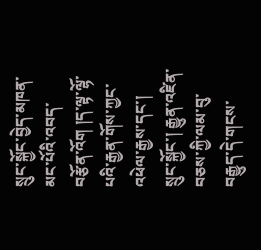སྲུང་སྐྱོང་བྱེད་མཁན་མང་པོའི་འབད་བརྩོན་འོག །ད་ལྟ་ལྷོ་པའི་རྒྱན་གོས་ཀྱང་འཕེལ་རྒྱས་དང་། སྲུང་སྐྱོང་། རྒྱུན་འཛིན་བཅས་ཀྱི་ལམ་བུ་བརྒྱུད་དེ་གངས་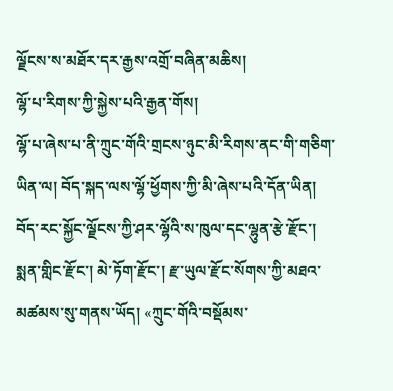ལྗོངས་ས་མཐོར་དར་རྒྱས་འགྲོ་བཞིན་མཆིས།
ལྷོ་པ་རིགས་ཀྱི་སྐྱེས་པའི་རྒྱན་གོས།
ལྷོ་པ་ཞེས་པ་ནི་ཀྲུང་གོའི་གྲངས་ཉུང་མི་རིགས་ནང་གི་གཅིག་ཡིན་ལ། བོད་སྐད་ལས་ལྷོ་ཕྱོགས་ཀྱི་མི་ཞེས་པའི་དོན་ཡིན། བོད་རང་སྐྱོང་ལྗོངས་ཀྱི་ཤར་ལྷོའི་ས་ཁུལ་དང་ལྷུན་རྩེ་རྫོང་། སྨན་གླིང་རྫོང་། མེ་ཏོག་རྫོང་། རྫ་ཡུལ་རྫོང་སོགས་ཀྱི་མཐའ་མཚམས་སུ་གནས་ཡོད། «ཀྲུང་གོའི་བསྡོམས་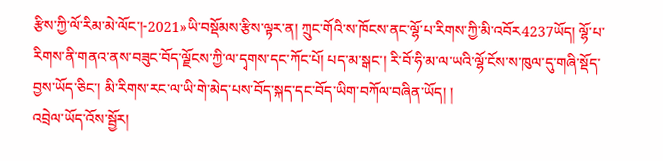རྩིས་ཀྱི་ལོ་རིམ་མེ་ལོང་།-2021»ཡི་བསྡོམས་རྩིས་ལྟར་ན། ཀྲུང་གོའི་ས་ཁོངས་ནང་ལྷོ་པ་རིགས་ཀྱི་མི་འབོར4237ཡོད། ལྷོ་པ་རིགས་ནི་གནའ་ནས་བཟུང་བོད་ལྗོངས་ཀྱི་ལ་དྭགས་དང་ཀོང་པོ། པད་མ་སྒང་། རི་བོ་ཧི་མ་ལ་ཡའི་ལྷོ་ངོས་ས་ཁུལ་དུ་གཞི་སྡོད་བྱས་ཡོད་ཅིང་། མི་རིགས་རང་ལ་ཡི་གེ་མེད་པས་བོད་སྐད་དང་བོད་ཡིག་བཀོལ་བཞིན་ཡོད། །
འབྲེལ་ཡོད་འོས་སྦྱོར།